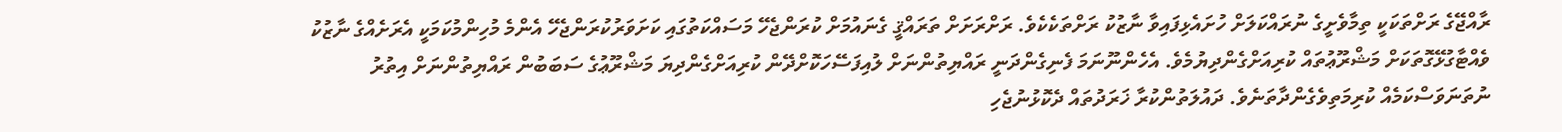ރާއްޖޭގެ ރަށްތަކަކީ ތިމާވެށީގެ ނުރައްކަލަށް ހުށައެޅިފައިވާ ނާޒުކު ރަށްތަކެކެވެ. ރަށްރަށަށް ތަރައްޤީ ގެނައުމަށް ކުރަންޖެހޭ މަސައްކަތުގައި ކަށަވަރުކުރަންޖެހޭ އެންމެ މުހިންމުކަމަކީ އެރަށެއްގެ ނާޒުކު ވެއްޓާގުޅޭގޮތަކަށް މަޝްރޫޢުތައް ކުރިއަށްގެންދިޔުމެވެ. އެހެންނޫނަމަ ފެނިގެންދަނީ ރައްޔިތުންނަށް ލުއިފަސޭހަކޮށްދޭން ކުރިއަށްގެންދިޔަ މަޝްރޫޢުގެ ސަބަބުން ރައްޔިތުންނަށް އިތުރު ނުތަނަވަސްކަމެއް ކުރިމަތިވެގެންދާތަނެވެ. ދައުލަތުންކުރާ ޚަރަދުތައް ދެކޮޅުނުޖެހި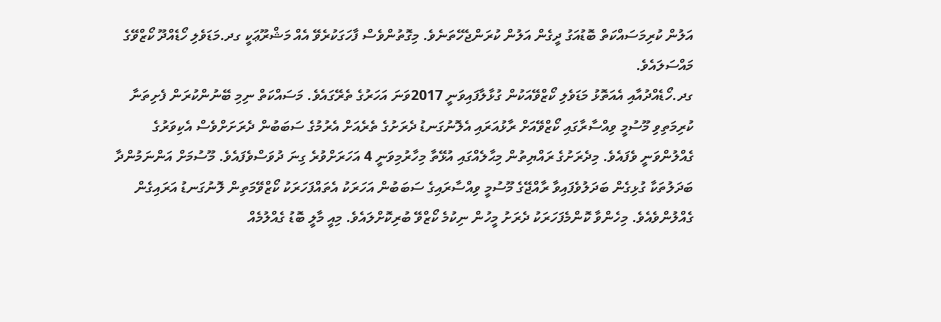އަލުން ކުރިމަސައްކަތް ބޮޑުއަގު ދީގެން އަލުން ކުރަންޖެހޭތަނެވެ. މިގޮތުންވެސް ފާހަގަކުރެވޭ އެއް މަޝްރޫޢަކީ ގދ.މަޑަވެލި ހޯޑެއްދޫ ކޯޒްވޭގެ މައްސަލައެވެ.
ގދ.ހޯޑެއްދުއާއި އެއަތޮޅު މަޑަވެލި ކޯޒްވޭއަކުން ގުޅާލާފައިވަނީ 2017ވަނަ އަހަރުގެ ތެރޭގައެވެ. މަސައްކަތް ނިމި ބޭނުންކުރަން ފެށިތަނާ ކުރިމަތިވި މޫސުމީ ވިއްސާރާގައި ކޯޒްވޭއަށް ރާޅުއަރައި އެލޮނުގަނޑު ދެރަށުގެ ތެރެއަށް އެރުމުގެ ސަބަބުން ދެރަށަށްވެސް އެކިވަރުގެ ގެއްލުންވަނީ ވެފައެވެ. މިދެރަށުގެ ރައްޔިތުން މިޙާލެއްގައި އުޅޭތާ މިހާރުމިވަނީ 4 އަހަރަށްވުރެ ގިނަ ދުވަސްވެފައެވެ. މޫސުމަށް އަންނަމުންދާ ބަދަލުތަކާ ގުޅިގެން ބަދަލުވެފައިވާ ރާއްޖޭގެ މޫސުމީ ވިއްސާރައިގެ ސަބަބުން އަހަރަކު އެތައްފަހަރަކު ކޯޒްވޭމަތިން ލޮނުގަނޑު އަރައިގެން ގެއްލުންވެއެވެ. މިހެންވާ ކޮންމެފަހަރަކު ދެރަށު މީހުން ނިކުމެ ކޯޒްވޭ ބުރިކޮށްލައެވެ. މިއީ މާލީ ބޮޑު ގެއްލުމެއް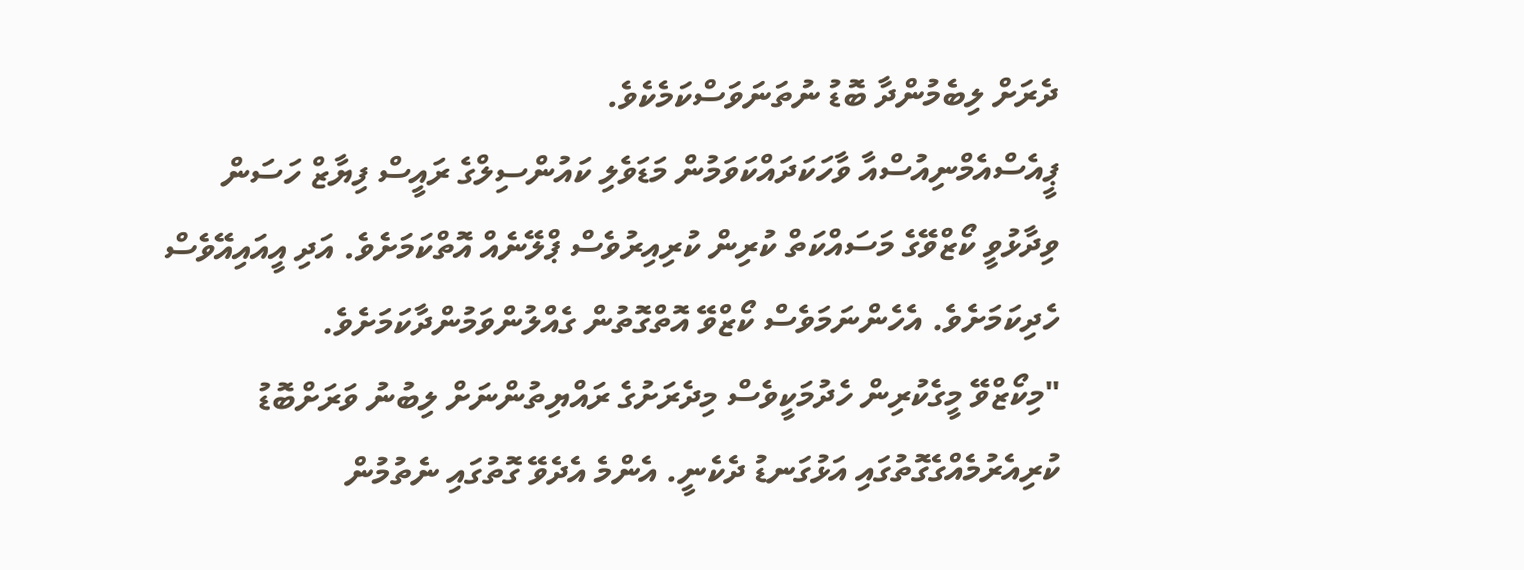ދެރަށް ލިބެމުންދާ ބޮޑު ނުތަނަވަސްކަމެކެވެ.
ޕީއެސްއެމްނިއުސްއާ ވާހަކަދައްކަވަމުން މަޑަވެލި ކައުންސިލްގެ ރައީސް ފިޔާޒް ހަސަން ވިދާޅުވީ ކޯޒްވޭގެ މަސައްކަތް ކުރިން ކުރިއިރުވެސް ޕްލޭނެއް އޮތްކަމަށެވެ. އަދި އީއައިއޭވެސް ހެދިކަމަށެވެ. އެހެންނަމަވެސް ކޯޒްވޭ އޮތްގޮތުން ގެއްލުންވަމުންދާކަމަށެވެ.
"މިކޯޒްވޭ މީގެކުރިން ހެދުމަކީވެސް މިދެރަށުގެ ރައްޔިތުންނަށް ލިބުނު ވަރަށްބޮޑު ކުރިއެރުމެއްގެގޮތުގައި އަޅުގަނޑު ދެކެނީ. އެންމެ އެދެވޭ ގޮތުގައި ނެތުމުން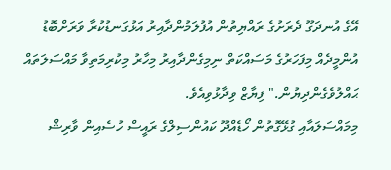އޭގެ އުނދަގޫ ދެރަށުގެ ރައްޔިތުން އުފުލަމުންދާއިރު އަޅުގަނޑުކުރާ ވަރަށްބޮޑު އުންމީދެއް މިފަހަރުގެ މަސައްކަތް ނިމިގެންދާއިރު މިހާރު މިކުރިމަތިވާ މައްސަލަތައް ޙައްލުވެގެންދިޔުން." ފިޔާޒް ވިދާޅުވިއެވެ.
މިމައްސަލައާއި ގުޅޭގޮތުން ހޯޑެއްދޫ ކައުންސިލްގެ ރައީސް ހުސެއިން ވާރިޝް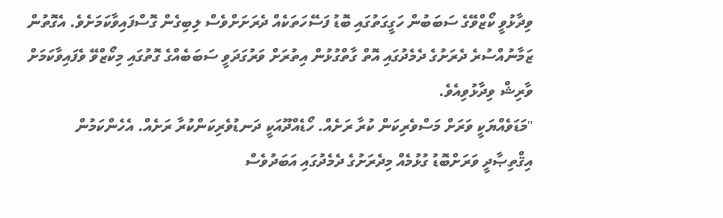ވިދާޅުވީ ކޯޒްވޭގެ ސަބަބުން ހަގީގަތުގައި ބޮޑު ފަސޭހަތަކެއް ދެރަށަށްވެސް ލިބިގެން ގޮސްފައިވާކަމަށެވެ. އެގޮތުން ޒަމާނުއްސުރެ ދެރަށުގެ ދެމެދުގައި އޮތް ގާތްގުޅުން އިތުރަށް ވަރުގަދަވީ ސަބަބެއްގެ ގޮތުގައި މިކޯޒްވޭ ވެފައިވާކަމަށް ވާރިޝް ވިދާޅުވިއެވެ.
"މަޑަވެއްޔަކީ ވަރަށް މަސްވެރިކަން ކުރާ ރަށެއް. ހޯޑެއްދޫއަކީ ދަނޑުވެރިކަންކުރާ ރަށެއް. އެހެންކަމުން އިޤްތިޞާދީ ވަރަށްބޮޑު ގުޅުމެއް މިދެރަށުގެ ދެމެދުގައި އަބަދުވެސް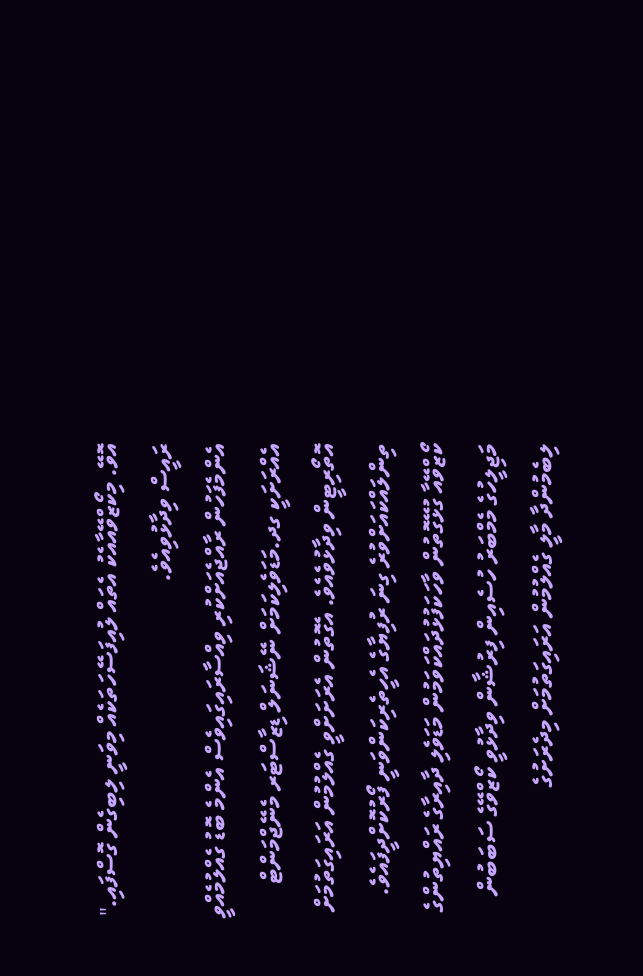އޮވޭ. މިކޯޒްވޭއާއެކު އެތައް ލުއިފަސޭހަތަކެއް މިވަނީ ލިބިގެން ގޮސްފައި." ރައީސް ވިދާޅުވިއެވެ.
އެންމެފަހުން ރާއްޖެއަށްކުރި ވިއްސާރައިގައިވެސް އެންމެ ބޮޑު ގެއްލުމެއްވީ އެއްރަށަކީ ގދ.މަޑަވެލިކަމަށް ނޭޝަނަލް ޑިޒާސްޓަރ މެނޭޖްމަންޓް އޮތޯރިޓީން ވިދާޅުވެއެވެ. އެގޮތުން އެރަށަށްވީ ގެއްލުމުން އަރައިގަތުމަށް ތިންލައްކައަށްވުރެ ގިނަ ރުފިޔާގެ އެހީތެރިކަންވަނީ ފޯރުކޮށްދީފައެވެ.
ކޯޒްވޭއާ ގުޅޭގޮތުން ވާހަކަފުޅުދައްކަވަމުން މަޑަވެލި ދާއިރާގެ ރައްޔިތުންގެ މަޖިލީހުގެ މެމްބަރު ހުސެއިން ފިރުޝާން ވިދާޅުވީ ކޯޒްވޭގެ ސަބަބުން ލިބެމުންދާ މާލީ ގެއްލުމުން އަރައިގަތުމަށް މިދެރަށުގެ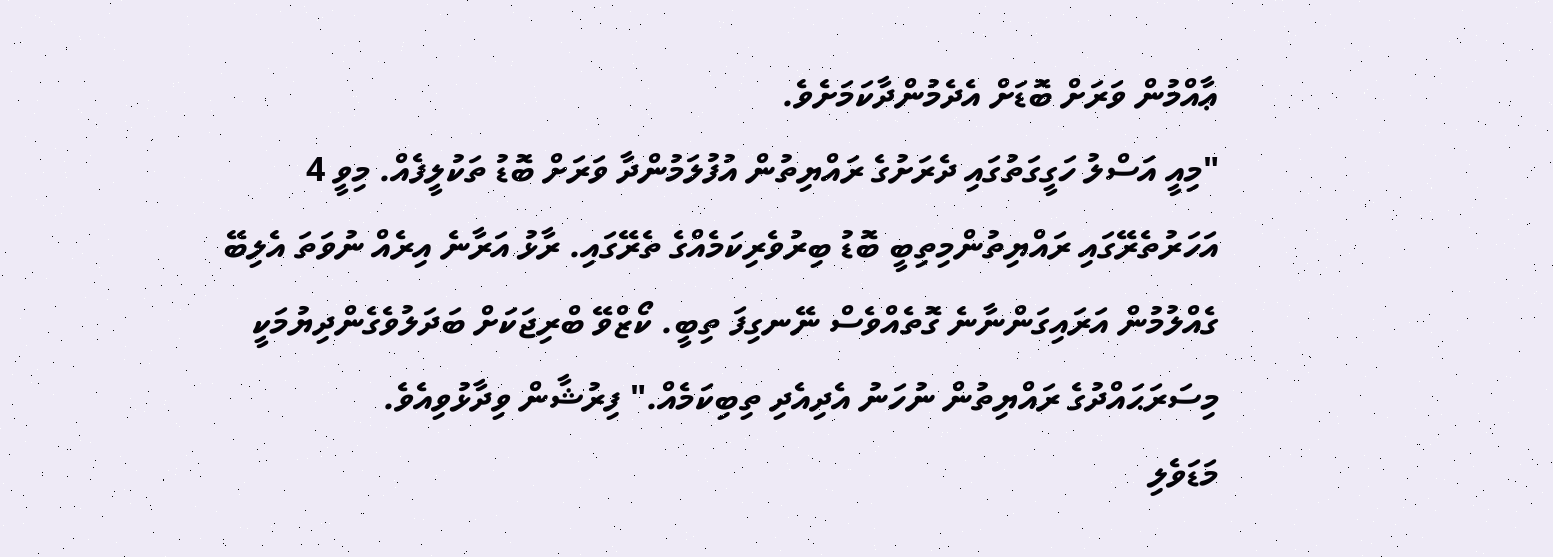ޢާއްމުން ވަރަށް ބޮޑަށް އެދެމުންދާކަމަށެވެ.
"މިއީ އަސްލު ހަގީގަތުގައި ދެރަށުގެ ރައްޔިތުން އުފުލަމުންދާ ވަރަށް ބޮޑު ތަކުލީފެއް. މިވީ 4 އަހަރުތެރޭގައި ރައްޔިތުންމިތިބީ ބޮޑު ބިރުވެރިކަމެއްގެ ތެރޭގައި. ރާޅު އަރާނެ އިރެއް ނުވަތަ އެލިބޭ ގެއްލުމުން އަރައިގަންނާނެ ގޮތެއްވެސް ނޭނގިފަ ތިބީ. ކޯޒްވޭ ބްރިޖަކަށް ބަދަލުވެގެންދިޔުމަކީ މިސަރަޙައްދުގެ ރައްޔިތުން ނުހަނު އެދިއެދި ތިބިކަމެއް." ފިރުޝާން ވިދާޅުވިއެވެ.
މަޑަވެލި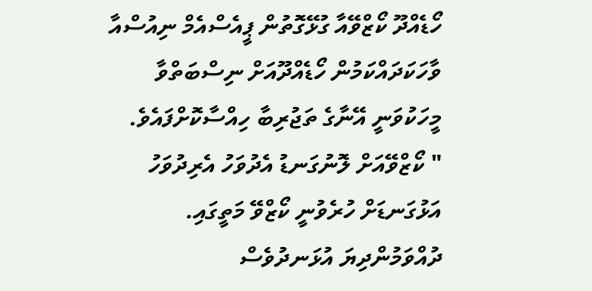ހޯޑެއްދޫ ކޯޒްވޭއާ ގުޅޭގޮތުން ޕީއެސްއެމް ނިއުސްއާ ވާހަކަދައްކަމުން ހޯޑެއްދޫއަށް ނިސްބަތްވާ މީހަކުވަނީ އޭނާގެ ތަޖުރިބާ ހިއްސާކޮށްފައެވެ.
" ކޯޒްވޭއަށް ލޮނުގަނޑު އެދުވަހު އެރިދުވަހު އަޅުގަނޑަށް ހުރެވުނީ ކޯޒްވޭ މަތީގައި. ދުއްވަމުންދިޔަ އުޅަނދުވެސް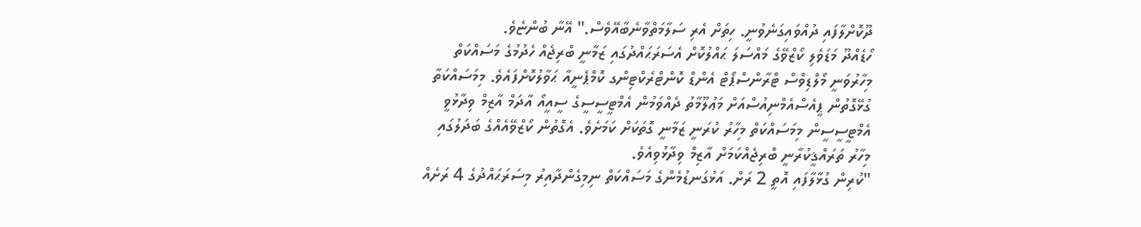ދޫކޮށްލާފައި ދުއްވައިގަނެވުނީ. ހިތަށް އެރި ސަލާމަތްވާނެބާއޭވެސް." އޭނާ ބުންޏެވެ.
ހޯޑެއްދޫ މަޑަވެލި ކޯޒްވޭގެ މައްސަލަ ޙައްލުކޮށް އެސަރަޙައްދުގައި ޒަމާނީ ބްރިޖެއް ހެދުމުގެ މަސައްކަތް މިހާރުވަނީ މޯލްޑިވްސް ޓްރާންސްޕޯޓް އެންޑް ކޮންޓްރެކްޓިންގ ކޮމްޕެނީއާ ޙަވާލުކޮށްފައެވެ. މިމަސައްކަތާ ގުޅޭގޮތުން ޕީއެސްއެމްނިއުސްއަށް މަޢުލޫމާތު ދެއްވަމުން އެމްޓީސީސީގެ ސީއީއޯ އާދަމް އާޒިމް ވިދާޅުވީ އެމްޓީސީސީން މިމަސައްކަތް މިހާރު ކުރަނީ ޒަމާނީ ގޮތަކަށް ކަމަށެވެ. އެގޮތުން ކޯޒްވޭއެއްގެ ބަދަލުގައި މިހާރު ތަރައްޤީކުރާނީ ބްރިޖެއްކަމަށް އާޒިމް ވިދާޅުވިއެވެ.
"ކުރިން ގުޅާލާފައި އޮތީ 2 ރަށް. އަޅުގަނޑުމެންގެ މަސައްކަތް ނިމިގެންދާއިރު މިސަރަޙައްދުގެ 4 ރަށެއް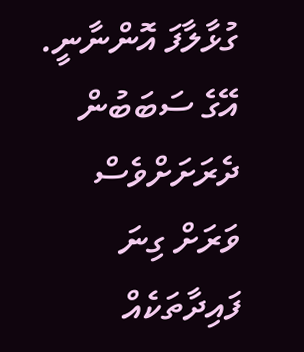ގުޅާލާފަ އޮންނާނީ. އޭގެ ސަބަބުން ދެރަށަށްވެސް ވަރަށް ގިނަ ފައިދާތަކެއް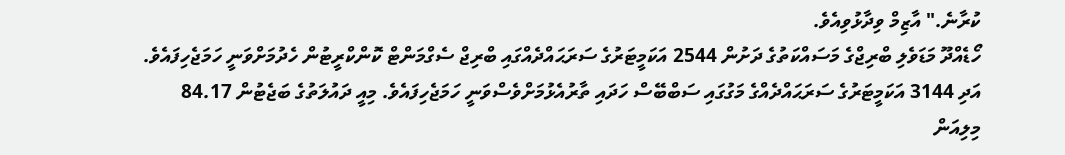ކުރާނެ." އާޒިމް ވިދާޅުވިއެވެ.
ހޯޑެއްދޫ މަޑަވެލި ބްރިޖްގެ މަސައްކަތުގެ ދަށުން 2544 އަކަމީޓަރުގެ ސަރަޙައްދެއްގައި ބްރިޖް ސެގްމަންޓް ކޮންކްރީޓުން ހެދުމަށްވަނީ ހަމަޖެހިފައެވެ. އަދި 3144 އަކަމީޓަރުގެ ސަރަޙައްދެއްގެ މަގުގައި ސަބްބޭސް ހަދައި ތާރުއެޅުމަށްވެސްވަނީ ހަމަޖެހިފައެވެ. މިއީ ދައުލަތުގެ ބަޖެޓުން 84.17 މިލިއަން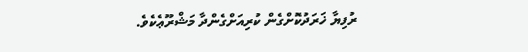ރުފިޔާ ޚަރަދުކޮށްގެން ކުރިއަށްގެންދާ މަޝްރޫޢެކެވެ.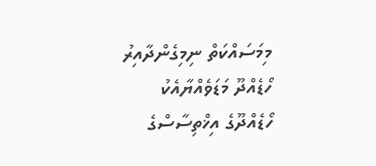މިމަސައްކަތް ނިމިގެންދާއިރު ހޯޑެއްދޫ މަޑަވެއްޔާއެކު ހޯޑެއްދޫގެ އިޚްތިސާސްގެ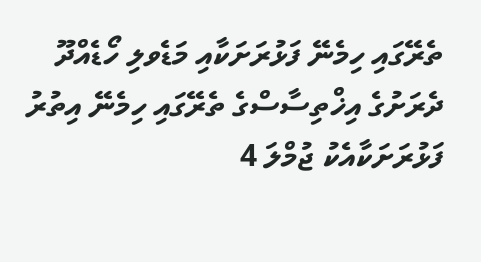ތެރޭގައި ހިމެނޭ ފަޅުރަށަކާއި މަޑެވލި ހޯޑެއްދޫ ދެރަށުގެ އިޚްތިސާސްގެ ތެރޭގައި ހިމެނޭ އިތުރު ފަޅުރަށަކާއެކު ޖުމްލަ 4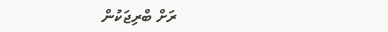ރަށް ބްރިޖަކުން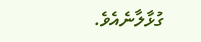ގުޅާލާނެއެވެ.